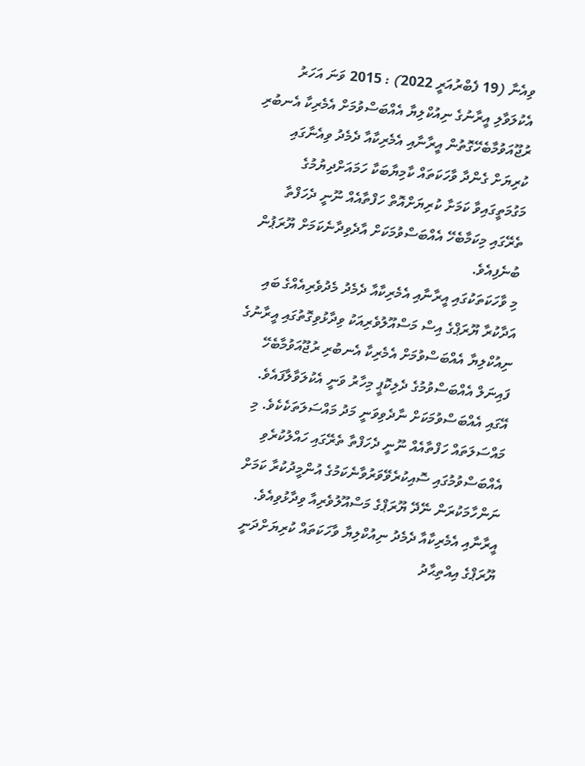ވިއެނާ (19 ފެބްރުއަރީ 2022) : 2015 ވަނަ އަހަރު އެކުލަވާލި އީރާނުގެ ނިއުކްލިޔާ އެއްބަސްވުމަށް އެމެރިކާ އެނބުރި ރުޖޫއަވުމާބެހޭގޮތުން އީރާނާއި އެމެރިކާއާ ދެމެދު ވިއެނާގައި ކުރިޔަށް ގެންދާ ވާހަކަތައް ކާމިޔާބަކާ ހަމައަށްދިޔުމުގެ މަގުމަތީގައިވާ ކަމަށާ ކުރިޔަށްއޮތް ހަފްތާއެއް ނޫނީ ދެހަފްތާ ތެރޭގައި މިކަމާބެހޭ އެއްބަސްވުމަކަށް އާދެވިދާނެކަމަށް ޔޫރަޕުން ބުނެފިއެވެ.
މި ވާހަކަތަކުގައި އީރާނާއި އެމެރިކާއާ ދެމެދު މެދުވެރިއެއްގެ ބައި އަދާކުރާ ޔޫރަޕްގެ އިސް މަސްއޫލުވެރިއަކު ވިދާޅުވިގޮތުގައި އީރާނުގެ ނިއުކްލިޔާ އެއްބަސްވުމަށް އެމެރިކާ އެނބުރި ރުޖޫއަވުމާބެހޭ ފައިނަލް އެއްބަސްވުމުގެ ދެލިކޮޕީ މިހާރު ވަނީ އެކުލަވާލާފައެވެ. އޭގައި އެއްބަސްވުމަކަށް ނާދެވިވަނީ މަދު މައްސަލަތަކެކެވެ. މި މައްސަލަތައް ހަފްތާއެއް ނޫނީ ދެހަފްތާ ތެރޭގައި ހައްލުކުރެވި އެއްބަސްވުމުގައި ސޮއިކުރެވޭވަރުވާނެކަމުގެ އުންމީދުކުރާ ކަމަށް ނަންހާމަކުރަން ނޭދޭ ޔޫރަޕްގެ މަސްއޫލުވެރިއާ ވިދާޅުވިއެވެ.
އީރާނާއި އެމެރިކާއާ ދެމެދު ނިއުކްލިޔާ ވާހަކަތައް ކުރިޔަށްދަނީ ޔޫރަޕްގެ އިއްތިޙާދު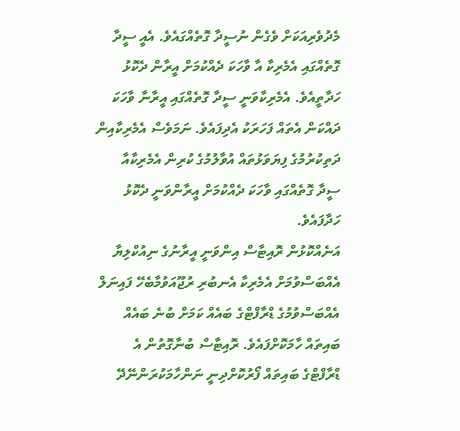މެދުވެރިއަކަށް ވެގެން ނުސީދާ ގޮތެއްގައެވެ. އެއީ ސީދާ ގޮތެއްގައި އެމެރިކާ އާ ވާހަކަ ދެއްކުމަށް އީރާން ދެކޮޅު ހަދާތީއެވެ. އެމެރިކާވަނީ ސީދާ ގޮތެއްގައި އީރާނާ ވާހަކަ ދައްކަން އެތައް ފަހަރަކު އެދިފައެވެ. ނަމަވެސް އެމެރިކާއިން ދަތިކުރުމުގެ ފިޔަވަޅުތައް އުވާލުމުގެ ކުރިން އެމެރިކާއާ ސީދާ ގޮތެއްގައި ވާހަކަ ދެއްކުމަށް އީރާންވަނީ ދެކޮޅު ހަދާފައެވެ.
އަނެއްކޮޅުން ރޮއިޓާސް އިންވަނީ އީރާނުގެ ނިއުކްލިޔާ އެއްބަސްވުމަށް އެމެރިކާ އެނބުރި ރުޖޫއަވުމާބެހޭ ފައިނަލް އެއްބަސްވުމުގެ ޑްރާފްޓްގެ ބައެއް ކަމަށް ބުނެ ބައެއް ބައިތައް ހާމަކޮށްފައެވެ. ރޮއިޓާސް ބުނާގޮތުން އެ ޑްރާފްޓްގެ ބައިތައް ފޯރުކޮށްދިނީ ނަންހާމަކުރަންނޭދޭ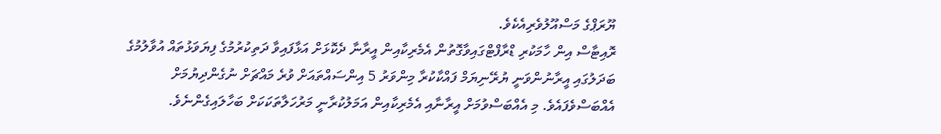ޔޫރަޕްގެ މަސްއޫލުވެރިއެކެވެ.
ރޮއިޓާސް އިން ހާމަކުރި ޑްރާފްޓްގައިވާގޮތުން އެމެރިކާއިން އީރާނާ ދެކޮޅަށް އަޅާފައިވާ ދަތިކުރުމުގެ ފިޔަވަޅުތައް އުވާލުމުގެ ބަދަލުގައި އީރާނުންވަނީ ޔުރޭނިޔަމް ފައްކާކުރާ މިންވަރު 5 އިންސައްތައަށް ވުރެ މައްޗަށް ނުގެންދިޔުމަށް އެއްބަސްވެފައެވެ. މި އެއްބަސްވުމަށް އީރާނާއި އެމެރިކާއިން އަމަލުކުރާނީ މަރުހަލާތަކަކަށް ބަހާލައިގެންނެވެ.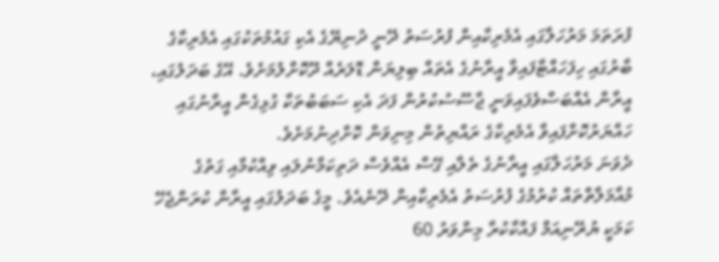ފުރަތަމަ މަރުހަލާގައި އެމެރިކާއިން ފުރުސަތު ދޭނީ ދުނިޔޭގެ އެކި ގައުމުތަކުގައި އެމެރިކާގެ ބާރުގައި ހިފަހައްޓާފައިވާ އީރާނުގެ އެތައް ބިލިޔަން ޑޮލަރެއް ދޫކޮށްލުމަށެވެ. އޭގެ ބަދަލުގައި، އީރާން އެއްބަސްވެފައިވަނީ ޖާސޫސުކުރުން ފަދަ އެކި ސަބަބުތަކާ ގުޅިގެން އީރާނުގައި ހައްޔަރުކޮށްފައިވާ އެމެރިކާގެ ރައްޔިތުން މިނިވަން ކޮށްދިނުމަށެވެ.
ދެވަނަ މަރުހަލާގައި އީރާނުގެ ތެލާއި ގޭސް އެއްވެސް ދަތިކަމާނުލައި ވިއްކުމާއި ގަތުގެ މުއާމަލާތްތައް ކުރުމުގެ ފުރުސަތު އެމެރިކާއިން ދޭނެއެވެ. މީގެ ބަދަލުގައި އީރާން ކުރަންޖެހޭ ކަމަކީ ޔުރޭނިއަމް ފައްކާކުރާ މިންވަރު 60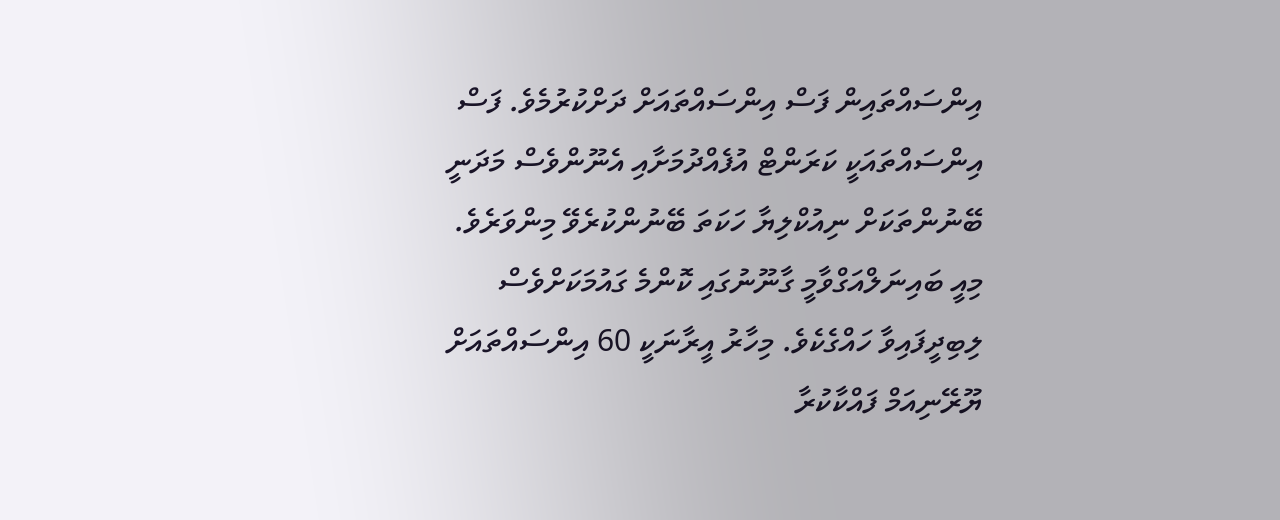އިންސައްތައިން ފަސް އިންސައްތައަށް ދަށްކުރުމެވެ. ފަސް އިންސައްތައަކީ ކަރަންޓް އުފެއްދުމަށާއި އެނޫންވެސް މަދަނީ ބޭނުންތަކަށް ނިއުކްލިޔާ ހަކަތަ ބޭނުންކުރެވޭ މިންވަރެވެ. މިއީ ބައިނަލްއަގްވާމީ ގާނޫނުގައި ކޮންމެ ގައުމަކަށްވެސް ލިބިދީފައިވާ ހައްގެކެވެ. މިހާރު އީރާނަކީ 60 އިންސައްތައަށް ޔޫރޭނިއަމް ފައްކާކުރާ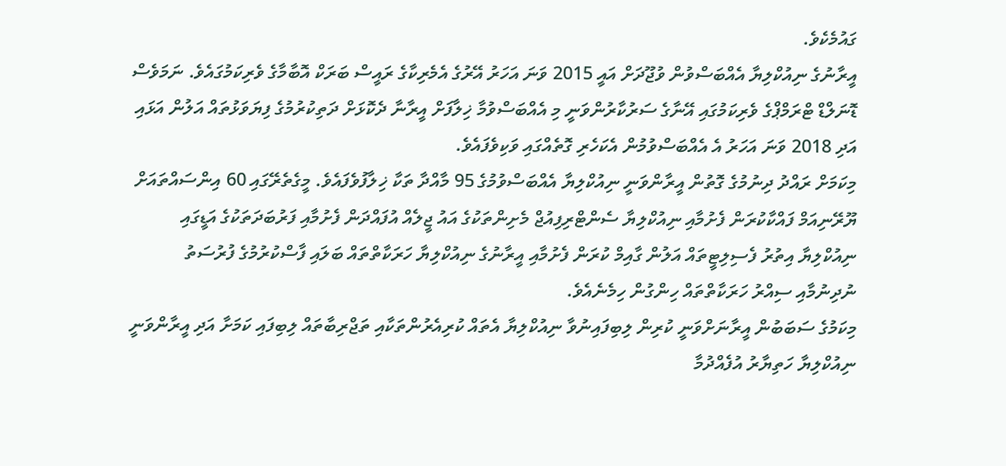ގައުމެކެވެ.
އީރާނުގެ ނިއުކްލިޔާ އެއްބަސްވުން ވުޖޫދަށް އައީ 2015 ވަނަ އަހަރު އޭރުގެ އެމެރިކާގެ ރައީސް ބަރަކް އޮބާމާގެ ވެރިކަމުގައެވެ. ނަމަވެސް ޑޮނަލްޑް ޓްރަމްޕްގެ ވެރިކަމުގައި އޭނާގެ ސަރުކާރުންވަނީ މި އެއްބަސްވުމާ ޚިލާފަށް އީރާނާ ދެކޮޅަށް ދަތިކުރުމުގެ ފިޔަވަޅުތައް އަލުން އަޅައި އަދި 2018 ވަނަ އަހަރު އެ އެއްބަސްވުމުން އެކަހެރި ގޮތެއްގައި ވަކިވެފައެވެ.
މިކަމަށް ރައްދު ދިނުމުގެ ގޮތުން އީރާންވަނީ ނިއުކްލިޔާ އެއްބަސްވުމުގެ 95 މާއްދާ ތަކާ ޚިލާފުވެފައެވެ. މީގެތެރޭގައި 60 އިންސައްތައަށް ޔޫރޭނިއަމް ފައްކާކުރަން ފެށުމާއި ނިއުކްލިޔާ ސެންޓްރިފިއުޖް މެށިންތަކުގެ އައު ޖީލެއް އުފައްދަން ފެށުމާއި ފަރުބަދަތަކުގެ އަޑީގައި ނިއުކްލިޔާ އިތުރު ފެސިލިޓީތައް އަލުން ގާއިމް ކުރަން ފެށުމާއި އީރާނުގެ ނިއުކްލިޔާ ހަރަކާތްތައް ބަލައި ފާސްކުރުމުގެ ފުރުސަތު ނުދިނުމާއި ސިއްރު ހަރަކާތްތައް ހިންގުން ހިމެނެއެވެ.
މިކަމުގެ ސަބަބުން އީރާނަށްވަނީ ކުރިން ލިބިފައިނުވާ ނިއުކްލިޔާ އެތައް ކުރިއެރުންތަކާއި ތަޖްރިބާތައް ލިބިފައި ކަމަށާ އަދި އީރާންވަނީ ނިއުކްލިޔާ ހަތިޔާރު އުފެއްދުމާ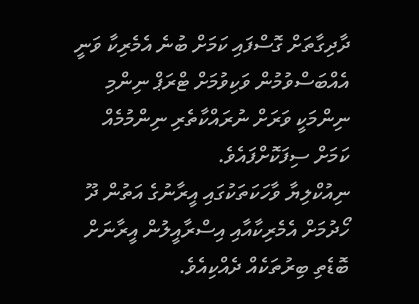ދާދިގާތަށް ގޮސްފައި ކަމަށް ބުނެ އެމެރިކާ ވަނީ އެއްބަސްވުމުން ވަކިވުމަށް ޓްރަޕް ނިންމި ނިންމަކީ ވަރަށް ނުރައްކާތެރި ނިންމުމެއް ކަމަށް ސިފަކޮށްފައެވެ.
ނިއުކްލިޔާ ވާހަކަތަކުގައި އީރާނުގެ އަތުން ދޫ ހޯދުމަށް އެމެރިކާއާއި އިސްރާއީލުން އީރާނަށް ބޮޑެތި ބިރުތަކެއް ދެއްކިއެވެ.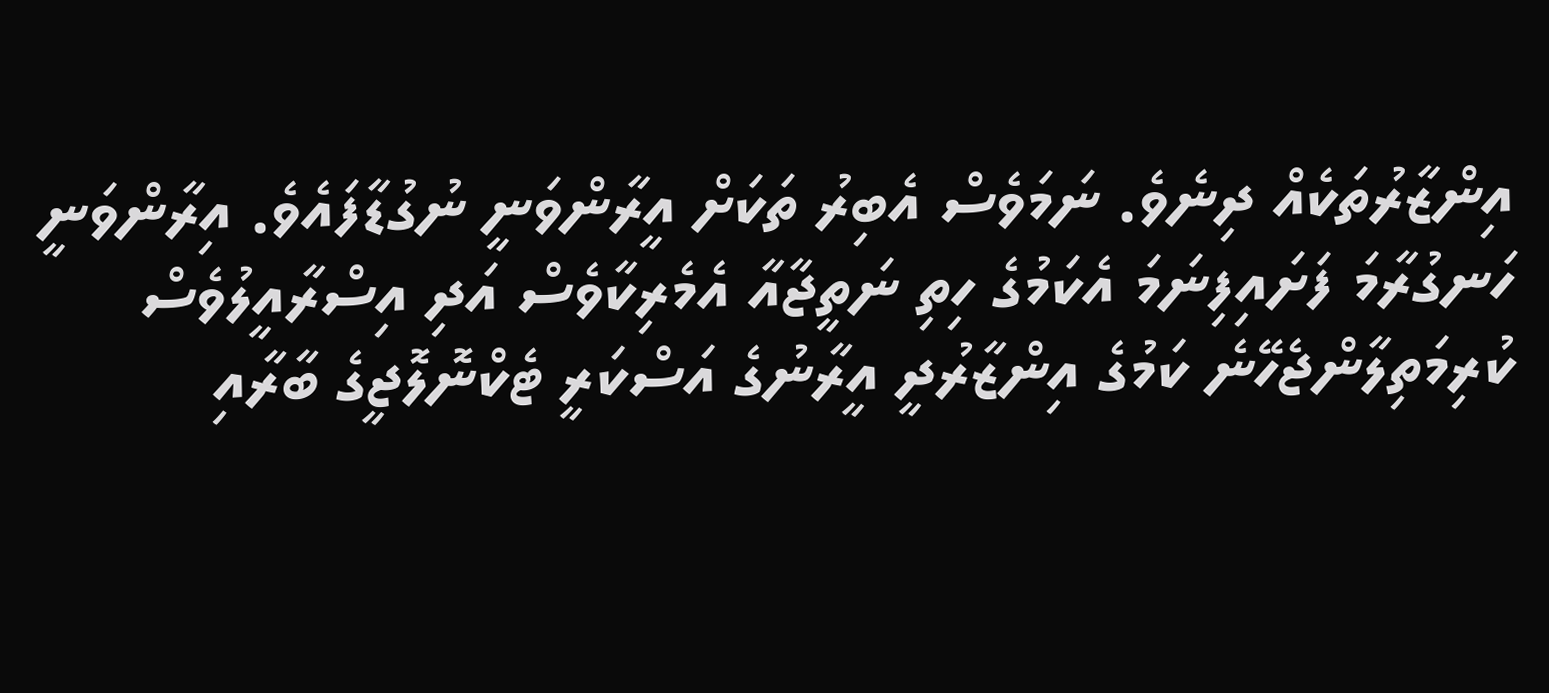އިންޒާރުތަކެއް ދިނެވެ. ނަމަވެސް އެބިރު ތަކަށް އީރާންވަނީ ނުގުޑާފައެވެ. އިރާންވަނީ ހަނގުރާމަ ފަށައިފިނަމަ އެކަމުގެ ހިތި ނަތީޖާއާ އެމެރިކާވެސް އަދި އިސްރާއީލުވެސް ކުރިމަތިލާންޖެހޭނެ ކަމުގެ އިންޒާރުދީ އީރާނުގެ އަސްކަރީ ޓެކްނޮލޮޖީގެ ބާރާއި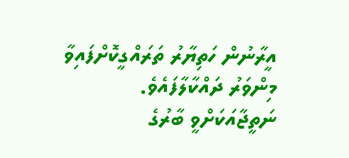އީރާނުން ހަތިޔާރު ތަރައްގީކޮށްފައިވާ މިންވަރު ދައްކާލާފައެވެ.
ނަތީޖާއަކަށްވީ ބާރުގެ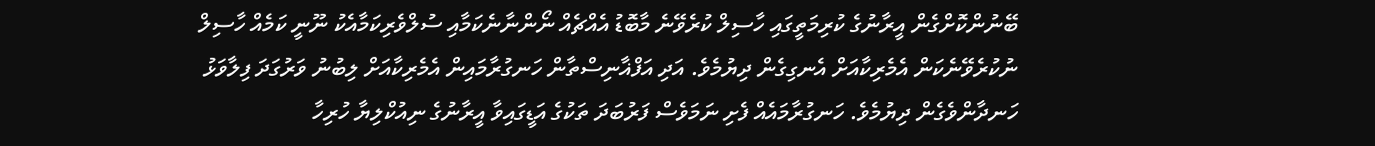ބޭނުންކޮށްގެން އީރާނުގެ ކުރިމަތީގައި ހާސިލް ކުރެވޭނެ މާބޮޑު އެއްޗެއް ނޯންނާނެކަމާއި ސުލްވެރިކަމާއެކު ނޫނީ ކަމެއް ހާސިލް ނުކުރެވޭނެކަން އެމެރިކާއަށް އެނގިގެން ދިޔުމެވެ. އަދި އަފްޣާނިސްތާން ހަނގުރާމައިން އެމެރިކާއަށް ލިބުނު ވަރުގަދަ ފިލާވަޅު ހަނދާންވެގެން ދިޔުމެވެ. ހަނގުރާމައެއް ފެށި ނަމަވެސް ފަރުބަދަ ތަކުގެ އަޑީގައިވާ އީރާނުގެ ނިއުކްލިޔާ ހުރިހާ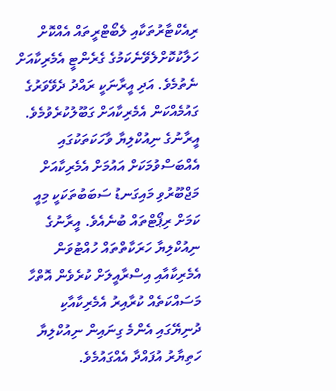ރިއެކްޓާރުތަކާއި ލެބޯޓްރީތައް އެއްކޮށް ހަލާކުކޮށްލެވޭނެކަމުގެ ގެރެންޓީ އެމެރިކާއަށް ނެތުމެވެ. އަދި އީރާނަކީ ރައްދު ދެވޭވަރުގެ ގައުމެއްކަން އެމެރިކާއަށް ގަބޫލުކުރެވުމެވެ.
އީރާނުގެ ނިއުކްލިޔާ ވާހަކަތަކުގައި އެއްބަސްވުމަކަށް އައުމަށް އެމެރިކާއަށް މަޖްބޫރުވި މައިގަނޑު ސަބަބުތަކަކީ މިއީ ކަމަށް ރިޕޯޓްތައް ބުނެއެވެ. އީރާނުގެ ނިއުކްލިޔާ ހަރަކާތްތައް ހުއްޓުވަން އެމެރިކާއާއި އިސްރާއީލަށް ކުރެވެން އޮތްހާ މަސައްކަތެއް ކުރާއިރު އެމެރިކާއާކި ދުނިޔޭގައި އެންމެ ގިނައިން ނިއުކްލިޔާ ހަތިޔާރު އުފައްދާ އެއްގައުމެވެ.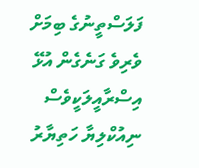ފަލަސްތީނުގެ ބިމަށް ވެރިވެ ގަނެގެން އުޅޭ އިސްރާއީލަކީވެސް ނިއުކްލިޔާ ހަތިޔާރު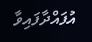އުފައްދާފައިވާ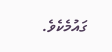ގައުމެކެވެ.